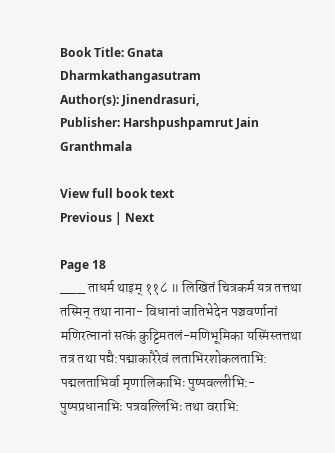Book Title: Gnata Dharmkathangasutram
Author(s): Jinendrasuri,
Publisher: Harshpushpamrut Jain Granthmala

View full book text
Previous | Next

Page 18
___ ताधर्म थाइम् ११८ ॥ लिखितं चित्रकर्म यत्र तत्तथा तस्मिन् तथा नाना- विधानां जातिभेदेन पञ्चवर्णानां मणिरत्नानां सत्कं कुट्टिमतलं-मणिभूमिका यस्मिंस्तत्तथा तत्र तथा पद्यै:पद्माकारैरेवं लताभिरशोकलताभि: पद्मलताभिर्वा मृणालिकाभिः पुष्पवल्लीभि:- पुष्पप्रधानाभिः पत्रवल्लिभिः तथा वराभि: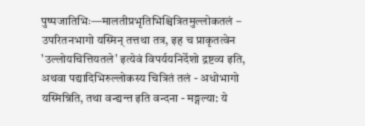पुष्पजातिभिः—मालतीप्रभृतिभिश्चित्रितमुल्लोकतलं – उपरितनभागो यस्मिन् तत्तथा तत्र, इह च प्राकृतत्वेन 'उल्लोयचित्तियतले' इत्येवं विपर्ययनिर्देशो द्रष्टव्य इति, अथवा पद्यादिभिरुल्लोकस्य चित्रितं तलं - अधोभागो यस्मिन्निति, तथा वन्द्यन्त इति वन्दना - मङ्गल्या: ये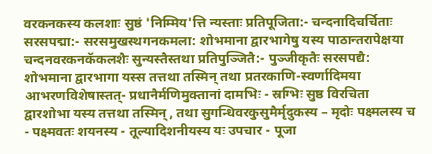वरकनकस्य कलशाः सुष्ठं 'निम्मिय'त्ति न्यस्ताः प्रतिपूजिता:- चन्दनादिचर्चिताः सरसपद्मा:- सरसमुखस्थगनकमला: शोभमाना द्वारभागेषु यस्य पाठान्तरापेक्षया चन्दनवरकनकॅकलशैः सुन्यस्तैस्तथा प्रतिपुञ्जितै:- पुञ्जीकृतैः सरसपद्यै: शोभमाना द्वारभागा यस्स तत्तथा तस्मिन् तथा प्रतरकाणि-स्वर्णादिमया आभरणविशेषास्तत्- प्रधानैर्मणिमुक्तानां दामभिः - स्रग्भिः सुष्ठ विरचिता द्वारशोभा यस्य तत्तथा तस्मिन्, तथा सुगन्धिवरकुसुमैर्मृदुकस्य – मृदोः पक्ष्मलस्य च - पक्ष्मवतः शयनस्य - तूल्यादिशनीयस्य यः उपचार - पूजा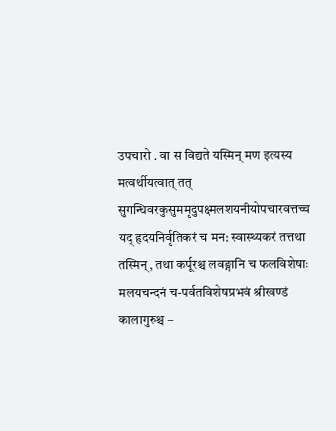उपचारो . वा स विद्यते यस्मिन् मण इत्यस्य मत्वर्थीयत्वात् तत् सुगन्धिवरकुसुममृदुपक्ष्मलशयनीयोपचारवत्तच्च यद् हृदयनिर्वृतिकरं च मन: स्वास्थ्यकरं तत्तथा तस्मिन्, तथा कर्पूरश्च लवङ्गानि च फलविशेषाः मलयचन्दनं च-पर्वतविशेषप्रभवं श्रीखण्डं कालागुरुश्च –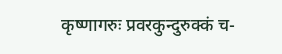कृष्णागरुः प्रवरकुन्दुरुक्कं च-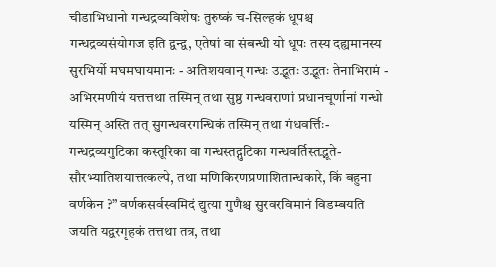चीडाभिधानो गन्धद्रव्यविशेषः तुरुष्कं च-सिल्हकं धूपश्च गन्धद्रव्यसंयोगज इति द्वन्द्व, एतेषां वा संबन्धी यो धूपः तस्य दह्यमानस्य सुरभिर्यो मघमघायमानः - अतिशयवान् गन्धः उद्भूतः उद्भूतः तेनाभिरामं - अभिरमणीयं यत्तत्तथा तस्मिन् तथा सुष्ठ गन्धवराणां प्रधानचूर्णानां गन्धो यस्मिन् अस्ति तत् सुगन्धवरगन्धिकं तस्मिन् तथा गंधवर्त्तिः- गन्धद्रव्यगुटिका कस्तूरिका वा गन्धस्तद्गुटिका गन्धवर्तिस्तद्भूते-सौरभ्यातिशयात्तत्कल्पे, तथा मणिकिरणप्रणाशितान्धकारे, किं बहुना वर्णकेन ?” वर्णकसर्वस्वमिदं द्युत्या गुणैश्च सुरवरविमानं विडम्बयति जयति यद्वरगृहकं तत्तथा तत्र, तथा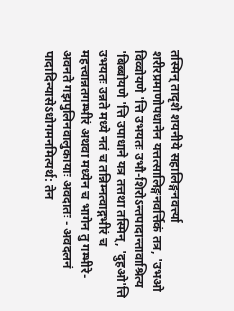तस्मिन् तादृशे शयनीये सहालिङ्गनवर्त्त्या शरीरप्रमाणोपधानेन यत्तत्सालिङ्गनवर्त्तिकं तत्र, 'उभओ विव्वोयणे 'त्ति उभयतः उभौ-शिरोऽन्तपादान्तावाश्रित्य 'बिब्बोयणे 'त्ति उपाधाने यत्र तत्तथा तस्मिन्, 'दुहओ'त्ति उभयतः उन्नते मध्ये नतं च तन्निम्नत्वाद्गभीरं च महत्त्वान्नतगम्भीरं अथवा मध्येन च भागेन तु गम्भीरे-अवनते गझपुलिनवालुकायाः अवदातः - अवदलनं पादादिन्यासेऽधोगमनमित्यर्थ: तेन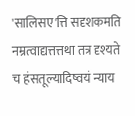'सालिसए'त्ति सदृशकमति नम्रत्वाद्यत्तत्तथा तत्र दृश्यते च हंसतूल्यादिष्वयं न्याय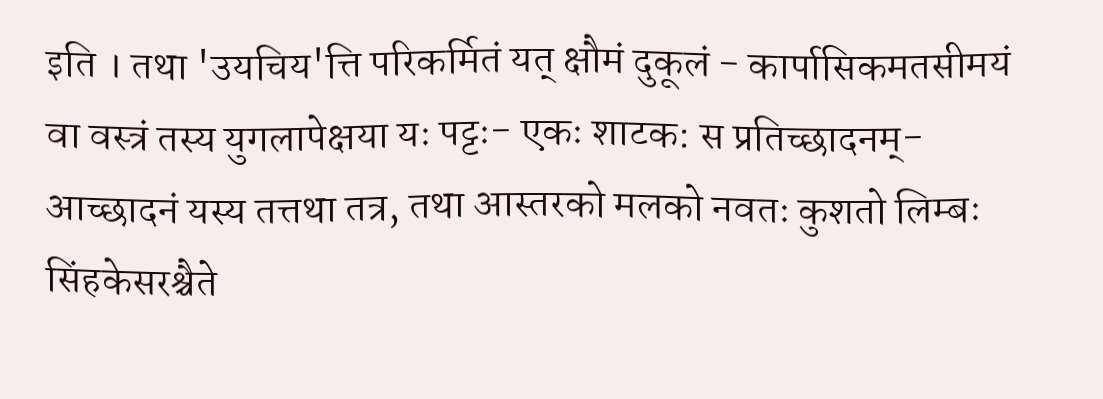इति । तथा 'उयचिय'त्ति परिकर्मितं यत् क्षौमं दुकूलं - कार्पासिकमतसीमयं वा वस्त्रं तस्य युगलापेक्षया यः पट्टः- एकः शाटक: स प्रतिच्छादनम्-आच्छादनं यस्य तत्तथा तत्र, तथा आस्तरको मलको नवतः कुशतो लिम्बः सिंहकेसरश्चैते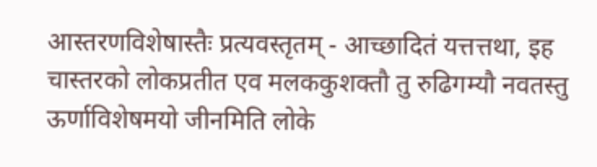आस्तरणविशेषास्तैः प्रत्यवस्तृतम् - आच्छादितं यत्तत्तथा, इह चास्तरको लोकप्रतीत एव मलककुशक्तौ तु रुढिगम्यौ नवतस्तु ऊर्णाविशेषमयो जीनमिति लोके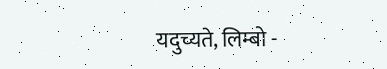यदुच्यते, लिम्बो -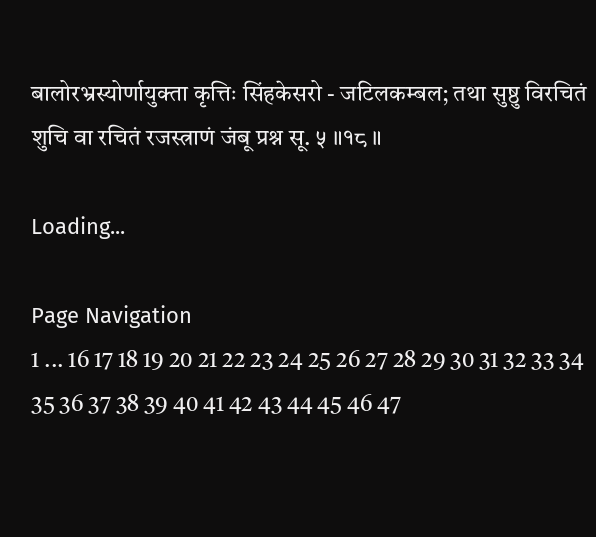बालोरभ्रस्योर्णायुक्ता कृत्तिः सिंहकेसरो - जटिलकम्बल; तथा सुष्ठु विरचितं शुचि वा रचितं रजस्त्राणं जंबू प्रश्न सू. ५ ॥१८ ॥

Loading...

Page Navigation
1 ... 16 17 18 19 20 21 22 23 24 25 26 27 28 29 30 31 32 33 34 35 36 37 38 39 40 41 42 43 44 45 46 47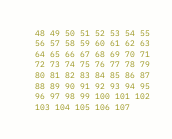48 49 50 51 52 53 54 55 56 57 58 59 60 61 62 63 64 65 66 67 68 69 70 71 72 73 74 75 76 77 78 79 80 81 82 83 84 85 86 87 88 89 90 91 92 93 94 95 96 97 98 99 100 101 102 103 104 105 106 107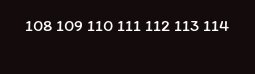108 109 110 111 112 113 114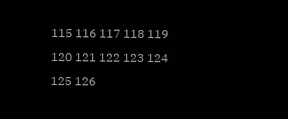115 116 117 118 119 120 121 122 123 124 125 126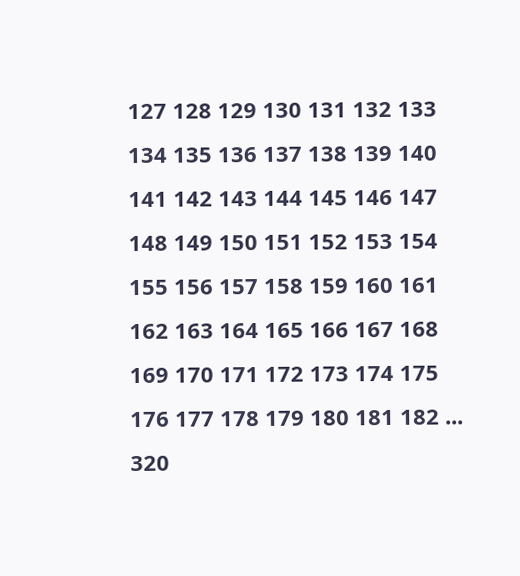127 128 129 130 131 132 133 134 135 136 137 138 139 140 141 142 143 144 145 146 147 148 149 150 151 152 153 154 155 156 157 158 159 160 161 162 163 164 165 166 167 168 169 170 171 172 173 174 175 176 177 178 179 180 181 182 ... 320